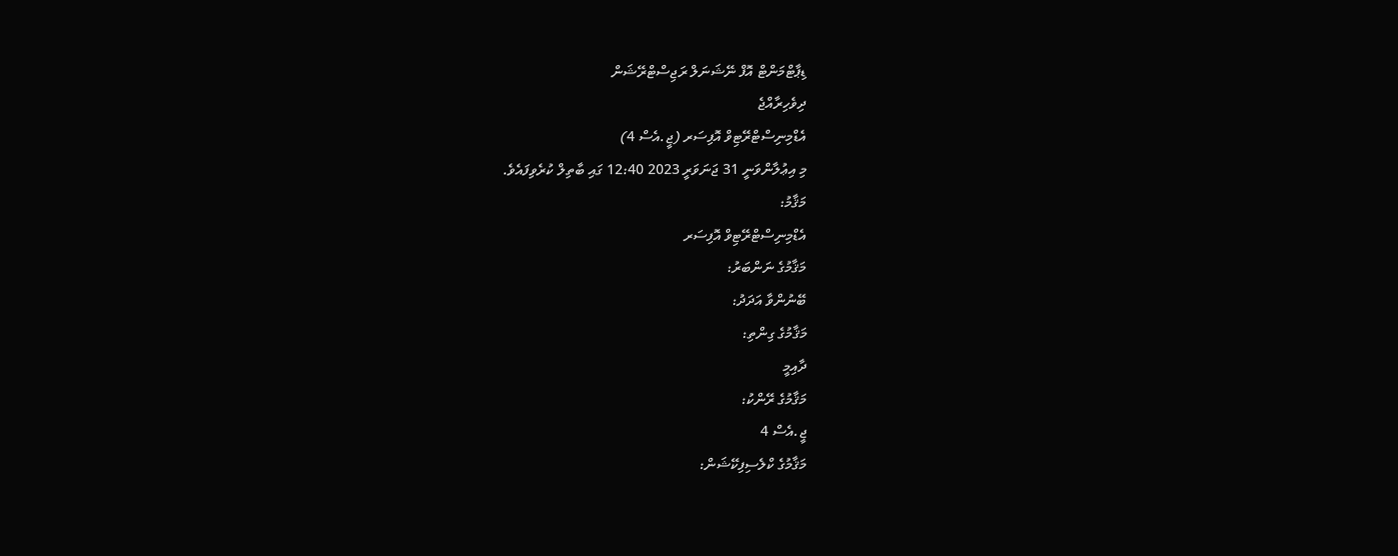ޑިޕާޓްމަންޓް އޮފް ނޭޝަނަލް ރަޖިސްޓްރޭޝަން
ދިވެހިރާއްޖެ
އެޑްމިނިސްޓްރޭޓިވް އޮފިސަރ (ޖީ.އެސް 4)
މި އިޢުލާންވަނީ 31 ޖަނަވަރީ 2023 12:40 ގައި ބާތިލް ކުރެވިފައެވެ.
މަޤާމު:
އެޑްމިނިސްޓްރޭޓިވް އޮފިސަރ
މަޤާމުގެ ނަންބަރު:
ބޭނުންވާ އަދަދު:
މަޤާމުގެ ގިންތި:
ދާއިމީ
މަޤާމުގެ ރޭންކު:
ޖީ.އެސް 4
މަޤާމުގެ ކްލެސިފިކޭޝަން: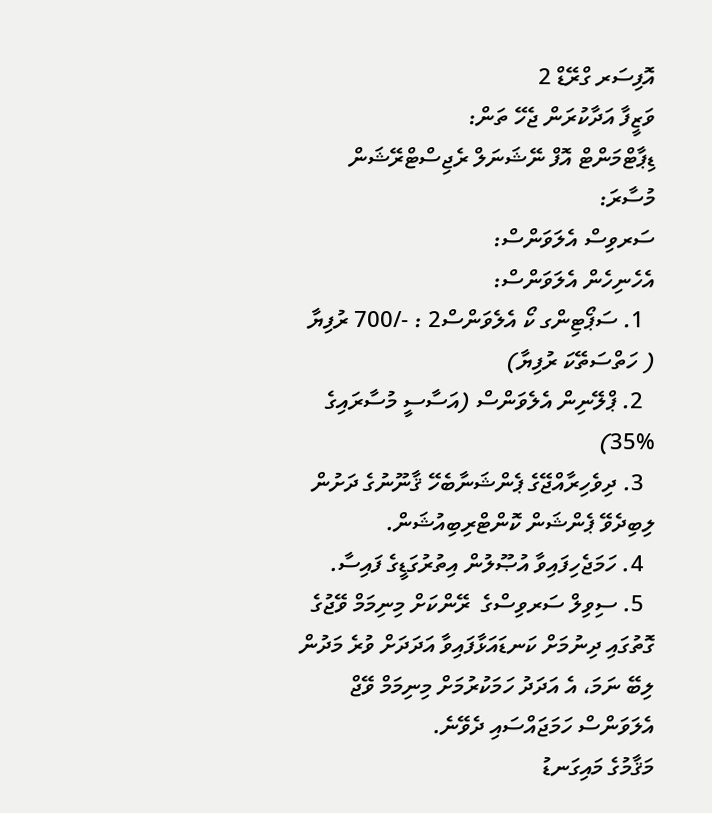އޮފިސަރ ގްރޭޑް 2
ވަޒީފާ އަދާކުރަން ޖެހޭ ތަން:
ޑިޕާޓްމަންޓް އޮފް ނޭޝަނަލް ރެޖިސްޓްރޭޝަން
މުސާރަ:
ސަރވިސް އެލަވަންސް:
އެހެނިހެން އެލަވަންސް:
  1. ސަޕޯޓިންގ ކޯ އެލެވަންސް2 : -/700 ރުފިޔާ  ( ހަތްސަތޭކަ ރުފިޔާ)
  2. ޕްލޭނިން އެލެވަންސް (އަސާސީ މުސާރައިގެ %35)
  3. ދިވެހިރާއްޖޭގެ ޕެންޝަނާބެހޭ ޤާނޫނުގެ ދަށުން ލިބިދެވޭ ޕެންޝަން ކޮންޓްރިބިއުޝަން.
  4. ހަމަޖެހިފައިވާ އުޞޫލުން އިތުރުގަޑީގެ ފައިސާ.
  5. ސިވިލް ސަރވިސްގެ  ރޭންކަށް މިނިމަމް ވޭޖުގެ ގޮތުގައި ދިނުމަށް ކަނޑައަޅާފައިވާ އަދަދަށް ވުރެ މަދުން ލިބޭ ނަމަ، އެ އަދަދު ހަމަކުރުމަށް މިނިމަމް ވޭޖް އެލަވަންސް ހަމަޖައްސައި ދެވޭނެ.
މަޤާމުގެ މައިގަނޑު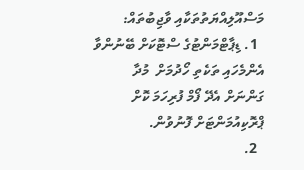މަސްއޫލިއްޔަތުތަކާއި ވާޖިބުތައް:
  1. ޑިޕާޓްމަންޓުގެ ސްޓޮކަށް ބޭނުންވާ އެންމެހައި ތަކެތި ހޯދުމަށް  މުދާ ގަންނަށް އެދޭ ފޯމް ފުރިހަމަ ކޮށް ޕްރޮކިއުމަންޓަށް ފޮނުވުން.
  2.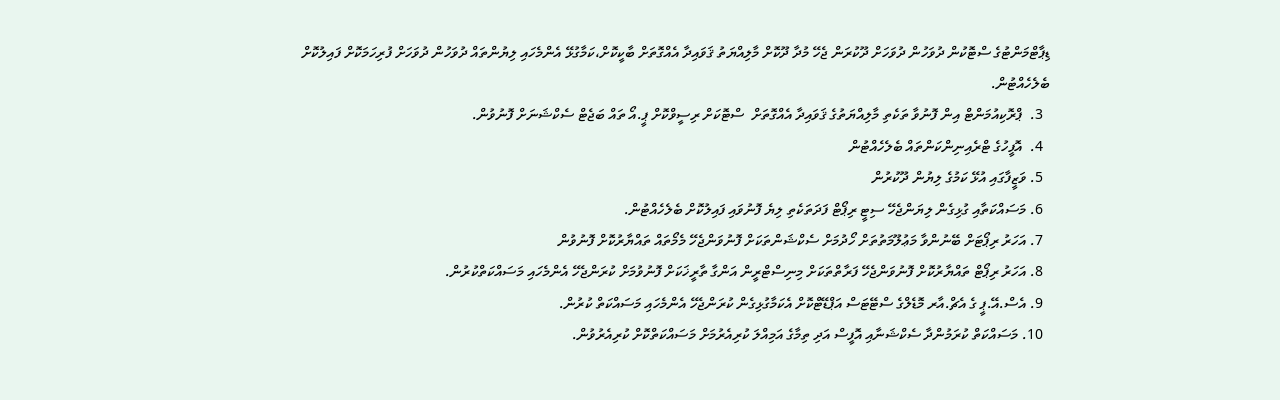ޑިޕާޓްމަންޓުގެ ސްޓޮކުން ދުވަހުން ދުވަހަށް ދޫކުރަން ޖެހޭ މުދާ ދޫކޮށް މާލިއްޔަތު ޤަވައިދާ އެއްގޮތަށް ބާކީކޮށް،ކަމާގުޅޭ އެންމެހައި ލިޔުންތައް ދުވަހުން ދުވަހަށް ފުރިހަމަކޮށް ފައިލުކޮށް ބެލެހެއްޓުން.
  3.  ޕްރޮކިއުމަންޓް އިން ފޮނުވާ ތަކެތި މާލިއްޔަތުގެ ޤަވައިދާ އެއްގޮތަށް  ސްޓޮކަށް ރިސީވްކޮށް ޕީ.އޯ ތައް ބަޖެޓް ސެކްޝަނަށް ފޮނުވުން.
  4.  އޮފީހުގެ ޓްރެއިނިންކަންތައް ބެލެހެއްޓުން
  5. ވަޒީފާގައި އުޅޭ ކަމުގެ ލިޔުން ދޫކުރުން
  6. މަސައްކަތާއި ގުޅިގެން ލިޔަންޖެހޭ ސިޓީ ރިޕޯޓް ފަދަތަކެތި ލިޔެ ފޮނުވައި ފައިލުކޮށް ބެލެހެއްޓުން.
  7. އަހަރު ރިޕޯޓަށް ބޭނުންވާ މަޢުލޫމަތުތަށް ހޯދުމަށް ސެކްޝަންތަކަށް ފޮނުވަންޖެހޭ މެމޯތައް ތައްޔާރުކޮށް ފޮނުވުން
  8. އަހަރު ރިޕޯޓް ތައްޔާރުކޮށް ފޮނުވަންޖެހޭ ފަރާތްތަކަށް މިނިސްޓްރީން އަންގާ ތާރީޚަކަށް ފޮނުވުމަށް ކުރަންޖެހޭ އެންމެހައި މަސައްކަތްކުރުން.
  9. އެސް.އޭ.ޕީ ގެ އެޗް.އާރ މޮޑެލްގެ ސްޓޭޓަސް އަޕްޑޭޓްކޮށް އެކަމާގުޅިގެން ކުރަންޖެހޭ އެންމެހައި މަސައްކަތް ކުރުން.
  10. މަސައްކަތް ކުރަމުންދާ ސެކްޝަނާއި އޮފީސް އަދި ތިމާގެ އަމިއްލަ ކުރިއެރުމަށް މަސައްކަތްކޮށް ކުރިއެރުވުން.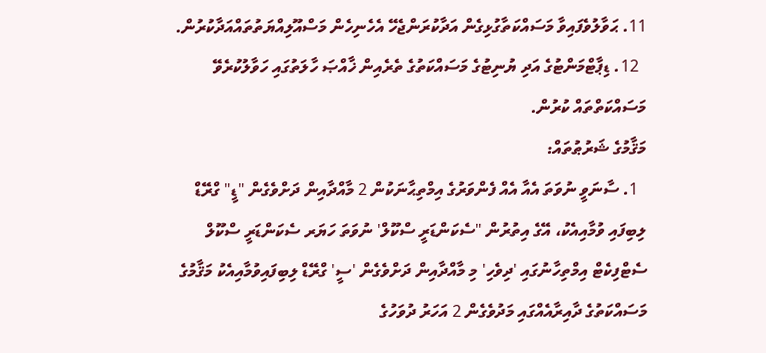11. ޙަވާލުވެފައިވާ މަސައްކަތާގުޅިގެން އަދާކުރަންޖެހޭ އެހެނިހެން މަސްއޫލިއްޔަތުތައްއަދާކުރުން.
  12. ޑިޕާޓްމަންޓުގެ އަދި ޔުނިޓުގެ މަސައްކަތުގެ ތެރެއިން ޚާއްޞަ ހާލަތުގައި ހަވާލުކުރެވޭ މަސައްކަތްތައް ކުރުން.
މަޤާމުގެ ޝަރުޠުތައް:
  1. ސާނަވީ ނުވަތަ އެއާ އެއް ފެންވަރުގެ އިމްތިޙާނަކުން 2 މާއްދާއިން ދަށްވެގެން "ޑީ" ގްރޭޑް ލިބިފައި ވުމާއިއެކު، އޭގެ އިތުރުން "ސެކަންޑަރީ ސްކޫލް' ނުވަތަ ހަޔަރ ސެކަންޑަރީ ސްކޫލް ސެޓްފިކެޓް އިމްތިހާނުގައި 'ދިވެހި' މި މާއްދާއިން ދަށްވެގެން 'ސީ' ގްރޭޑް ލިބިފައިވުމާއިއެކު މަޤާމުގެ މަސައްކަތުގެ ދާއިރާއެއްގައި މަދުވެގެން 2 އަހަރު ދުވަހުގެ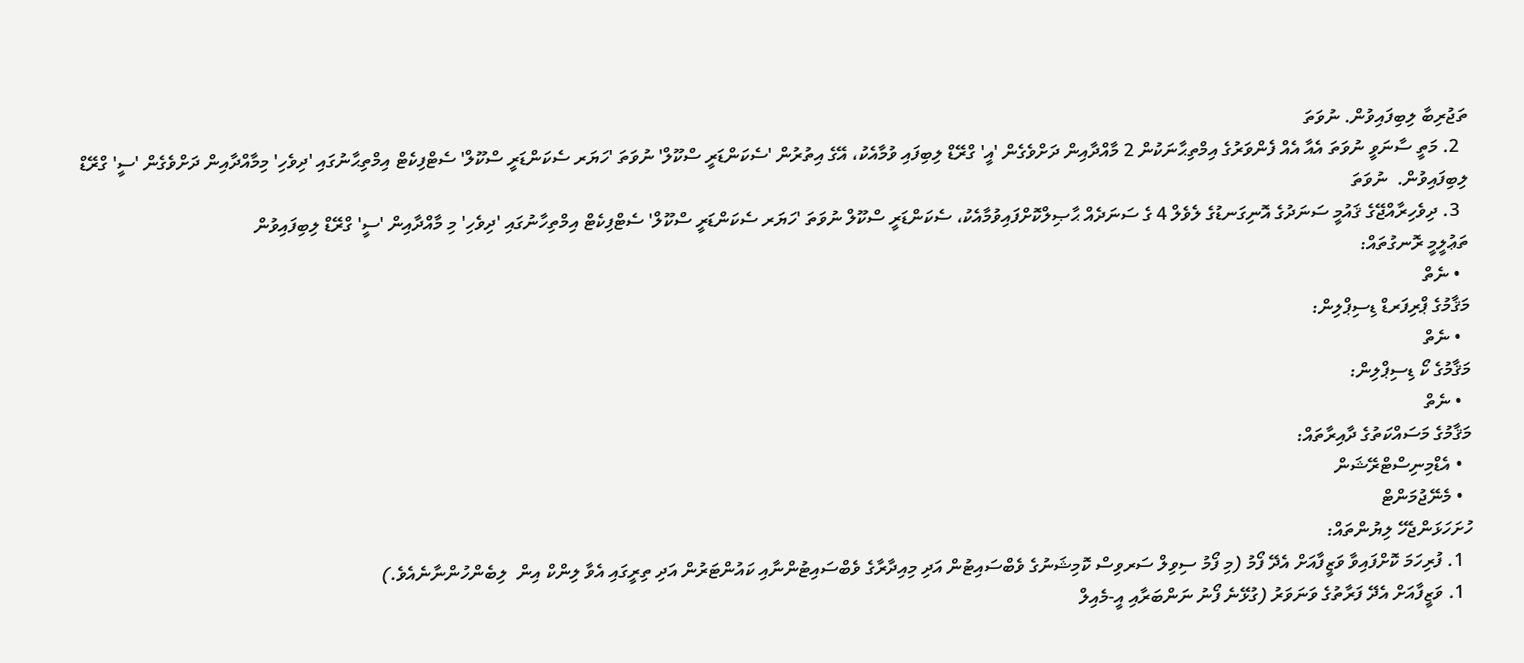ތަޖުރިބާ ލިބިފައިވުން. ނުވަތަ
  2. މަތީ ސާނަވީ ނުވަތަ އެއާ އެއް ފެންވަރުގެ އިމްތިޙާނަކުން 2 މާއްދާއިން ދަށްވެގެން 'އީ' ގްރޭޑް ލިބިފައި ވުމާއެކު، އޭގެ އިތުރުން 'ސެކަންޑަރީ ސްކޫލް' ނުވަތަ 'ހަޔަރ ސެކަންޑަރީ ސްކޫލް' ސެޓްފިކެޓް އިމްތިޙާނުގައި 'ދިވެހި' މިމާއްދާއިން ދަށްވެގެން 'ސީ' ގްރޭޑް ލިބިފައިވުން.  ނުވަތަ
  3. ދިވެހިރާއްޖޭގެ ޤައުމީ ސަނަދުގެ އޮނިގަނޑުގެ ލެވެލް 4 ގެ ސަނަދެއް ޙާޞިލްކޮށްފައިވުމާއެކު، ސެކަންޑަރީ ސްކޫލް ނުވަތަ 'ހަޔަރ ސެކަންޑަރީ ސްކޫލް' ސެޓްފިކެޓް އިމްތިހާނުގައި 'ދިވެހި' މި މާއްދާއިން 'ސީ' ގްރޭޑް ލިބިފައިވުން
ތަޢުލީމީ ރޮނގުތައް:
  • ނެތް
މަޤާމުގެ ޕްރިފަރޑް ޑިސިޕްލިން:
  • ނެތް
މަޤާމުގެ ކޯ ޑިސިޕްލިން:
  • ނެތް
މަޤާމުގެ މަސައްކަތުގެ ދާއިރާތައް:
  • އެޑްމިނިސްޓްރޭޝަން
  • މެނޭޖުމަންޓް
ހުށަހަޅަންޖެހޭ ލިޔުންތައް:
  1. ފުރިހަމަ ކޮށްފައިވާ ވަޒީފާއަށް އެދޭ ފޯމު (މި ފޯމު ސިވިލް ސަރވިސް ކޮމިޝަނުގެ ވެބްސައިޓުން އަދި މިއިދާރާގެ ވެބްސައިޓުންނާއި ކައުންޓަރުން އަދި ތިރީގައި އެވާ ލިންކް އިން  ލިބެންހުންނާނެއެވެ.)
  1. ވަޒީފާއަށް އެދޭ ފަރާތުގެ ވަނަވަރު (ގުޅޭނެ ފޯނު ނަންބަރާއި އީ-މެއިލް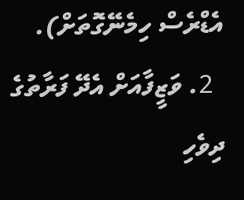އެޑްރެސް ހިމެނޭގޮތަށް).
  2. ވަޒީފާއަށް އެދޭ ފަރާތުގެ ދިވެހި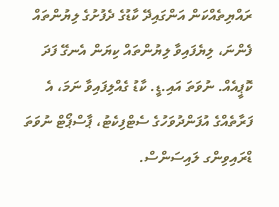ރައްޔިތެއްކަން އަންގައިދޭ ކާޑުގެ ދެފުށުގެ ލިޔުންތައް ފެންނަ، ލިޔެފައިވާ ލިޔުންތައް ކިޔަން އެނގޭ ފަދަ ކޮޕީއެއް. ނުވަތަ އައި.ޑީ. ކާޑު ގެއްލިފައިވާ ނަމަ، އެ ފަރާތެއްގެ އުފަންދުވަހުގެ ސެޓްފިކެޓު، ޕާސްޕޯޓް ނުވަތަ ޑްރައިވިންގ ލައިސަންސް.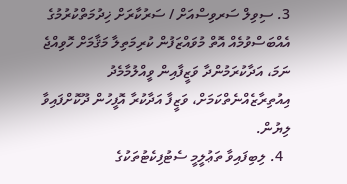3. ސިވިލް ސަރވިސްއަށް / ސަރުކާރަށް ޚިދުމަތްކުރުމުގެ އެއްބަސްވުމެއް އޮތް މުވައްޒަފުން ކުރިމަތިލާ މަޤާމަށް ހޮވިއްޖެ ނަމަ، އަދާކުރަމުންދާ ވަޒީފާއިން ވީއްލުމާމެދު އިއުތިރާޒެއްނެތްކަމަށް، ވަޒީފާ އަދާކުރާ އޮފީހުން ދޫކޮށްފައިވާ ލިޔުން.
  4. ލިބިފައިވާ ތަޢުލީމީ ސެޓުފިކެޓުތަކުގެ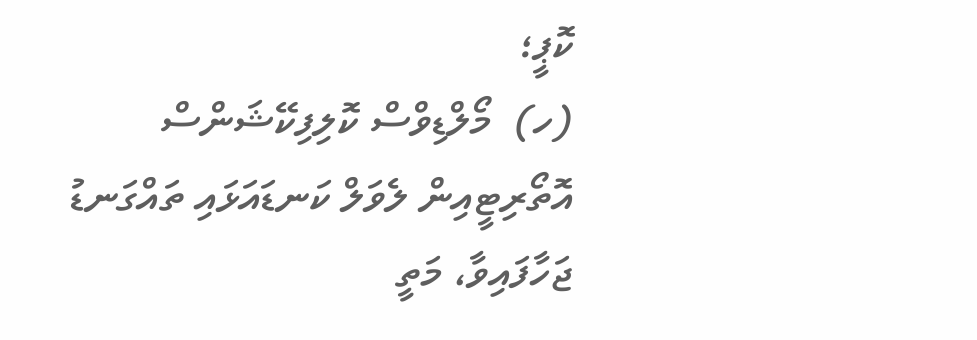ކޮޕީ؛
(ހ)  މޯލްޑިވްސް ކޮލިފިކޭޝަންސް އޮތޯރިޓީއިން ލެވަލް ކަނޑައަޅައި ތައްގަނޑު ޖަހާފައިވާ، މަތީ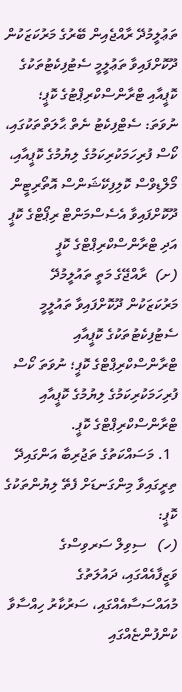ތަޢުލީމުދޭ ރާއްޖެއިން ބޭރުގެ މަރުކަޒަކުން ދޫކޮށްފައިވާ ތަޢުލީމީ ސެޓުފިކެޓުތަކުގެ ކޮޕީއާއި ޓްރާންސްކްރިޕްޓުގެ ކޮޕީ؛ ނުވަތަ: ސެޓްފިކެޓު ނެތް ޙާލަތްތަކުގައި، ކޯސް ފުރިހަމަކުރިކަމުގެ ލިޔުމުގެ ކޮޕީއާއި، މޯލްޑިވްސް ކޮލިފިކޭޝަންސް އޮތޯރިޓީން ދޫކޮށްފައިވާ އެސެސްމަންޓް ރިޕޯޓްގެ ކޮޕީ އަދި ޓްރާންސްކްރިޕްޓްގެ ކޮޕީ
(ށ)  ރާއްޖޭގެ މަތީ ތައުލީމުދޭ މަރުކަޒަކުން ދޫކޮށްފައިވާ ތައުލީމީ ސެޓުފިކެޓުތަކުގެ ކޮޕީއާއި ޓްރާންސްކްރިޕްޓްގެ ކޮޕީ؛ ނުވަތަ ކޯސް ފުރިހަމަކުރިކަމުގެ ލިޔުމުގެ ކޮޕީއާއި ޓްރާންސްކްރިޕްޓްގެ ކޮޕީ.
  1. މަސައްކަތުގެ ތަޖުރިބާ އަންގައިދޭ ތިރީގައިވާ މިންގަނޑަށް ފެތޭ ލިޔުންތަކުގެ ކޮޕީ:
(ހ)   ސިވިލް ސަރވިސްގެ ވަޒީފާއެއްގައި، ދައުލަތުގެ މުއައްސަސާއެއްގައި، ސަރުކާރު ހިއްސާވާ ކުންފުންޏެއްގައި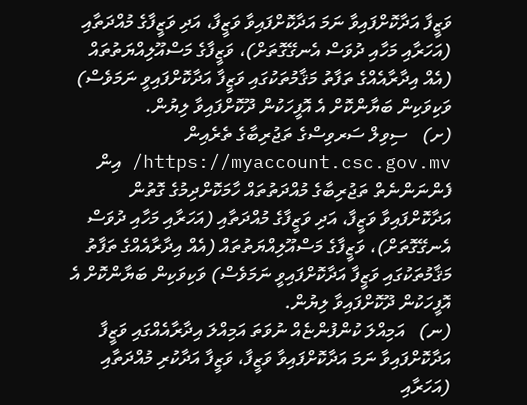ވަޒީފާ އަދާކޮށްފައިވާ ނަމަ އަދާކޮށްފައިވާ ވަޒީފާ، އަދި ވަޒީފާގެ މުއްދަތާއި (އަހަރާއި މަހާއި ދުވަސް އެނގޭގޮތަށް)، ވަޒީފާގެ މަސްއޫލިއްޔަތުތައް (އެއް އިދާރާއެއްގެ ތަފާތު މަޤާމުތަކުގައި ވަޒީފާ އަދާކޮށްފައިވީ ނަމަވެސް) ވަކިވަކިން ބަޔާންކޮށް އެ އޮފީހަކުން ދޫކޮށްފައިވާ ލިޔުން.
(ށ)   ސިވިލް ސަރވިސްގެ ތަޖުރިބާގެ ތެރެއިން https://myaccount.csc.gov.mv/ އިން ފެންނަންނެތް ތަޖުރިބާގެ މުއްދަތުތައް ހާމަކޮށްދިމުގެ ގޮތުން އަދާކޮށްފައިވާ ވަޒީފާ، އަދި ވަޒީފާގެ މުއްދަތާއި (އަހަރާއި މަހާއި ދުވަސް އެނގޭގޮތަށް)، ވަޒީފާގެ މަސްއޫލިއްޔަތުތައް (އެއް އިދާރާއެއްގެ ތަފާތު މަޤާމުތަކުގައި ވަޒީފާ އަދާކޮށްފައިވީ ނަމަވެސް) ވަކިވަކިން ބަޔާންކޮށް އެ އޮފީހަކުން ދޫކޮށްފައިވާ ލިޔުން.
(ނ)   އަމިއްލަ ކުންފުންޏެއް ނުވަތަ އަމިއްލަ އިދާރާއެއްގައި ވަޒީފާ އަދާކޮށްފައިވާ ނަމަ އަދާކޮށްފައިވާ ވަޒީފާ، ވަޒީފާ އަދާކުރި މުއްދަތާއި (އަހަރާއި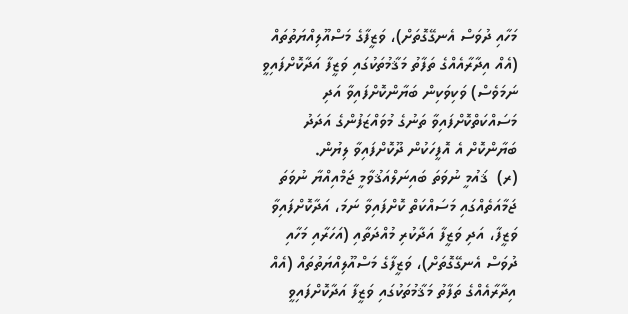މަހާއި ދުވަސް އެނގޭގޮތަށް)، ވަޒީފާގެ މަސްއޫލިއްޔަތުތައް (އެއް އިދާރާއެއްގެ ތަފާތު މަޤާމުތަކުގައި ވަޒީފާ އަދާކޮށްފައިވީ ނަމަވެސް) ވަކިވަކިން ބަޔާންކޮށްފައިވާ އަދި މަސައްކަތްކޮށްފައިވާ ތަނުގެ މުވައްޒަފުންގެ އަދަދު ބަޔާންކޮށް އެ އޮފީހަކުން ދޫކޮށްފައިވާ ލިޔުން.
(ރ)  ޤައުމީ ނުވަތަ ބައިނަލްއަޤުވާމީ ޖަމްއިއްޔާ ނުވަތަ ޖަމާއަތެއްގައި މަސައްކަތް ކޮށްފައިވާ ނަމަ، އަދާކޮށްފައިވާ ވަޒީފާ، އަދި ވަޒީފާ އަދާކުރި މުއްދަތާއި (އަހަރާއި މަހާއި ދުވަސް އެނގޭގޮތަށް)، ވަޒީފާގެ މަސްއޫލިއްޔަތުތައް (އެއް އިދާރާއެއްގެ ތަފާތު މަޤާމުތަކުގައި ވަޒީފާ އަދާކޮށްފައިވީ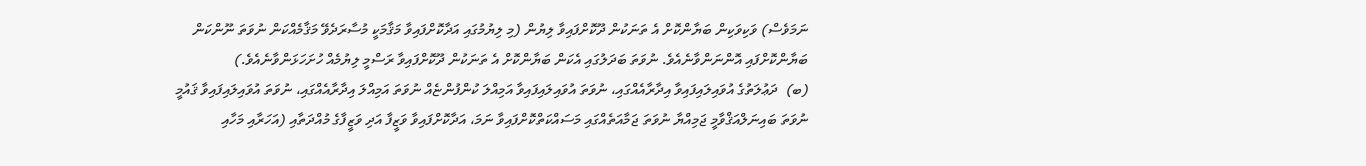ނަމަވެސް) ވަކިވަކިން ބަޔާންކޮށް އެ ތަނަކުން ދޫކޮށްފައިވާ ލިޔުން (މި ލިޔުމުގައި އަދާކޮށްފައިވާ މަޤާމަކީ މުސާރަދެވޭ މަޤާމެއްކަން ނުވަތަ ނޫންކަން ބަޔާންކޮށްފައި އޮންނަންވާނެއެވެ. ނުވަތަ ބަދަލުގައި އެކަން ބަޔާންކޮށް އެ ތަނަކުން ދޫކޮށްފައިވާ ރަސްމީ ލިޔުމެއް ހުށަހަޅަންވާނެއެވެ.)
(ބ)  ދަޢުލަތުގެ އުވައިލައިފައިވާ އިދާރާއެއްގައި، ނުވަތަ އުވައިލައިފައިވާ އަމިއްލަ ކުންފުންޏެއް ނުވަތަ އަމިއްލަ އިދާރާއެއްގައި، ނުވަތަ އުވައިލައިފައިވާ ޤައުމީ ނުވަތަ ބައިނަލްއަޤްވާމީ ޖަމިއްޔާ ނުވަތަ ޖަމާއަތެއްގައި މަސައްކަތްކޮށްފައިވާ ނަމަ، އަދާކޮށްފައިވާ ވަޒީފާ އަދި ވަޒީފާގެ މުއްދަތާއި (އަހަރާއި މަހާއި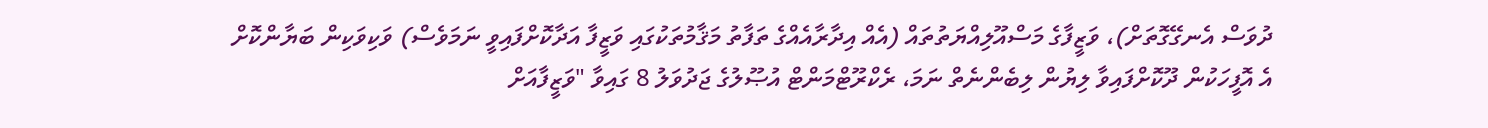ދުވަސް އެނގޭގޮތަށް)، ވަޒީފާގެ މަސްއޫލިއްޔަތުތައް (އެއް އިދާރާއެއްގެ ތަފާތު މަޤާމުތަކުގައި ވަޒީފާ އަދާކޮށްފައިވީ ނަމަވެސް) ވަކިވަކިން ބަޔާންކޮށް އެ އޮފީހަކުން ދޫކޮށްފައިވާ ލިޔުން ލިބެންނެތް ނަމަ، ރެކްރޫޓްމަންޓް އުޞޫލުގެ ޖަދުވަލު 8 ގައިވާ "ވަޒީފާއަށް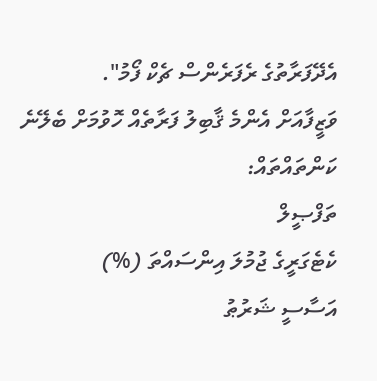އެދޭފަރާތުގެ ރެފަރެންސް ޗެކް ފޯމު".
ވަޒީފާއަށް އެންމެ ޤާބިލު ފަރާތެއް ހޮވުމަށް ބެލޭނެ ކަންތައްތައް:
ތަފްޞީލް
ކެޓެގަރީގެ ޖުމުލަ އިންސައްތަ (%)
އަސާސީ ޝަރުޠު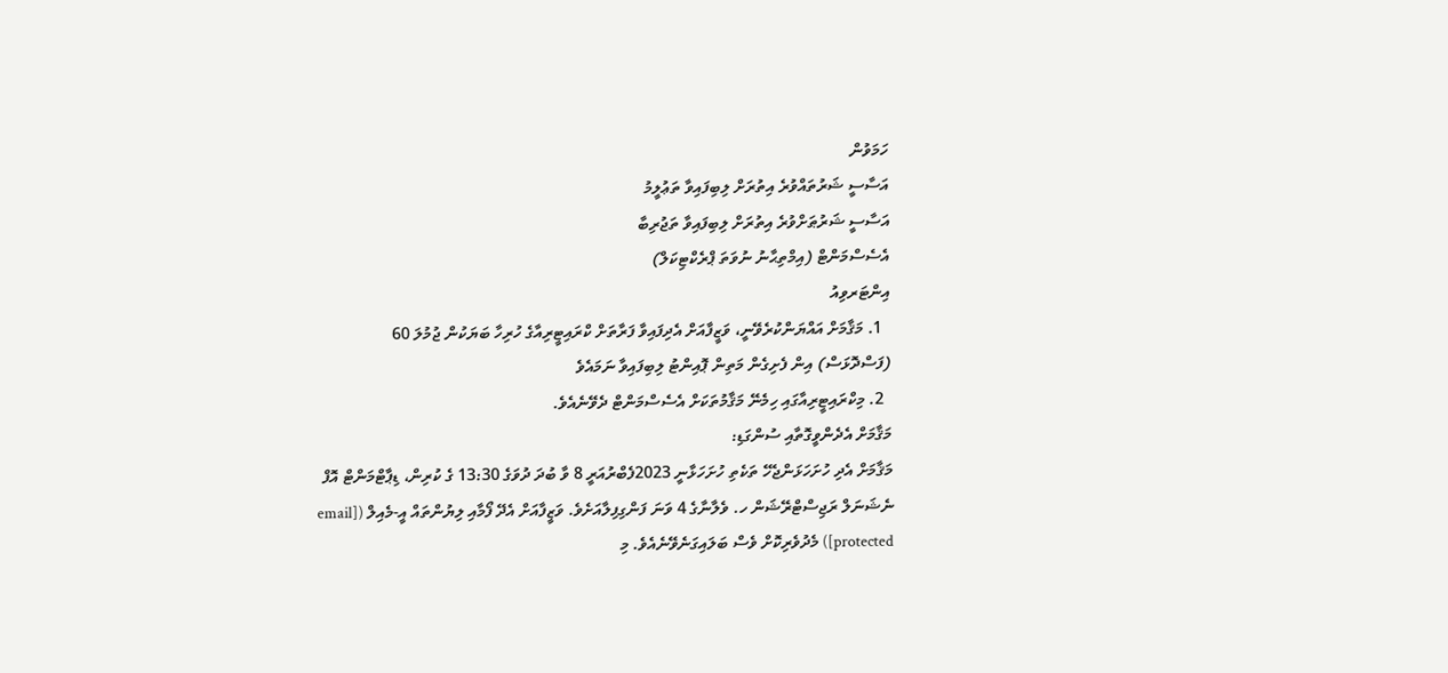ހަމަވުން
އަސާސީ ޝަރުތައްވުރެ އިތުރަށް ލިބިފައިވާ ތަޢުލީމު
އަސާސީ ޝަރުޠަށްވުރެ އިތުރަށް ލިބިފައިވާ ތަޖުރިބާ
އެސެސްމަންޓް (އިމްތިޙާނު ނުވަތަ ޕްރެކްޓިކަލް)
އިންޓަރވިއު
  1. މަޤާމަށް އައްޔަންކުރެވޭނީ، ވަޒީފާއަށް އެދިފައިވާ ފަރާތަށް ކްރައިޓީރިއާގެ ހުރިހާ ބަޔަކުން ޖުމުލަ 60  (ފަސްދޮޅަސް) އިން ފެށިގެން މަތިން ޕޮއިންޓު ލިބިފައިވާ ނަމައެވެ
  2. މިކްރައިޓީރިއާގައި ހިމެނޭ މަޤާމުތަކަށް އެސެސްމަންޓް ދެވޭނެއެވެ.
މަޤާމަށް އެދެންވީގޮތާއި ސުންގަޑި:
މަޤާމަށް އެދި ހުށަހަޅަންޖެހޭ ތަކެތި ހުށަހަޅާނީ 2023ފެބްރުއަރީ 8 ވާ ބުދަ ދުވަގެ 13:30 ގެ ކުރިން، ޑިޕާޓްމަންޓް އޮފް ނެޝަނަލް ރަޖިސްޓްރޭޝަން ހ. ވެލާނާގެ 4 ވަނަ ފަންގިފިލާއަށެވެ. ވަޒީފާއަށް އެދޭ ފޯމާއި ލިޔުންތައް އީ-މެއިލް ([email protected]) މެދުވެރިކޮށް ވެސް ބަލައިގަނެވޭނެއެވެ. މި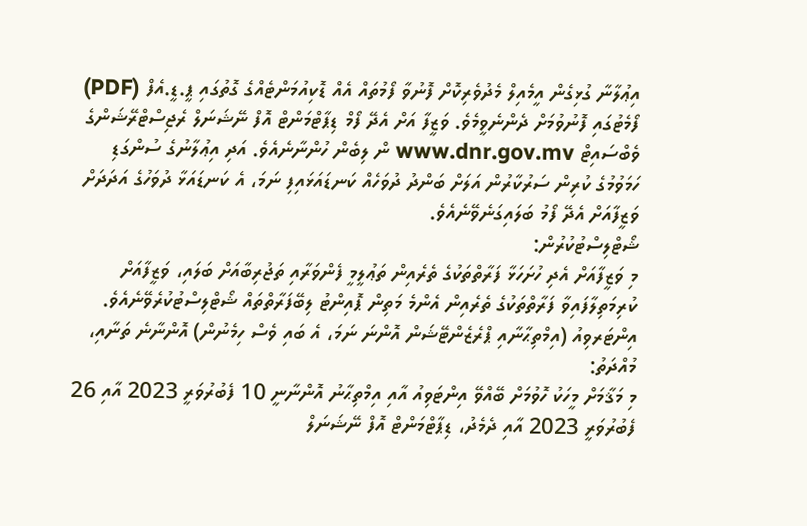އިޢުލާނާ ގުޅިގެން އީމެއިލް މެދުވެރިކޮށް ފޮނުވާ ފޯމުތައް އެއް ޑޮކިއުމަންޓެއްގެ ގޮތުގައި ޕީ.ޑީ.އެފް (PDF) ފޯމެޓުގައި ފޮނުވުމަށް ދެންނެވީމެވެ. ވަޒީފާ އަށް އެދޭ ފޯމް ޑިޕާޓްމަންޓް އޮފް ނޭޝަނަލް ރެޖިސްޓްރޭޝަންގެ ވެބްސައިޓް www.dnr.gov.mv ން ލިބެން ހުންނާނެއެވެ. އަދި އިޢުލާނުގެ ސުންގަޑި ހަމަވުމުގެ ކުރިން ސަރުކާރުން އަލަށް ބަންދު ދުވަހެއް ކަނޑައަޅައިފި ނަމަ، އެ ކަނޑައަޅާ ދުވަހުގެ އަދަދަށް ވަޒީފާއަށް އެދޭ ފޯމު ބަލައިގަނެވޭނެއެވެ.
ޝޯޓްލިސްޓުކުރުން:
މި ވަޒީފާއަށް އެދި ހުށަހަޅާ ފަރާތްތަކުގެ ތެރެއިން ތަޢުލީމީ ފެންވަރާއި ތަޖުރިބާއަށް ބަލައި، ވަޒީފާއަށް ކުރިމަތިލާފައިވާ ފަރާތްތަކުގެ ތެރެއިން އެންމެ މަތިން ޕޮއިންޓު ލިބޭފަރާތްތައް ޝޯޓްލިސްޓުކުރެވޭނެއެވެ.
އިންޓަރވިއު (އިމްތިޙާނާއި ޕްރެޒެންޓޭޝަން އޮންނަ ނަމަ، އެ ބައި ވެސް ހިމެނުން) އޮންނާނެ ތަނާއި، މުއްދަތު:
މި މަޤާމަށް މީހަކު ހޮވުމަށް ބޭއްވޭ އިންޓަވިއު އާއި އިމްތިޙާނު އޮންނާނީ 10 ފެބުރުވަރީ 2023 އާއި 26 ފެބުރުވަރީ 2023 އާއި ދެމެދު، ޑިޕާޓްމަންޓް އޮފް ނޭޝަނަލް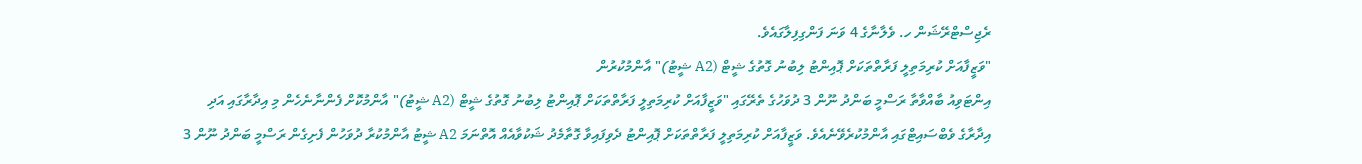ރެޖިސްޓްރޭޝަން ހ. ވެލާނާގެ 4 ވަނަ ފަންގިފިލާގައެވެ.
"ވަޒީފާއަށް ކުރިމަތިލީ ފަރާތްތަކަށް ޕޮއިންޓު ލިބުނު ގޮތުގެ ޝީޓް (A2 ޝީޓު)" އާންމުކުރުން
އިންޓަވިއު ބާއްވާތާ ރަސްމީ ބަންދު ނޫން 3 ދުވަހުގެ ތެރޭގައި "ވަޒީފާއަށް ކުރިމަތިލީ ފަރާތްތަކަށް ޕޮއިންޓު ލިބުނު ގޮތުގެ ޝީޓް (A2 ޝީޓު)" އާންމުކޮށް ފެންނާނެހެން މި އިދާރާގައި އަދި އިދާރާގެ ވެބްސައިޓްގައި އާންމުކުރެވޭނެއެވެ. ވަޒީފާއަށް ކުރިމަތިލީ ފަރާތްތަކަށް ޕޮއިންޓު ދެވިފައިވާ ގޮތާމެދު ޝަކުވާއެއް އޮތްނަމަ A2 ޝީޓު އާންމުކުރާ ދުވަހުން ފެށިގެން ރަސްމީ ބަންދު ނޫން 3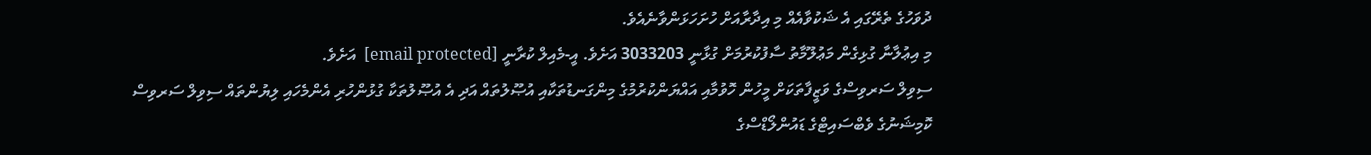ދުވަހުގެ ތެރޭގައި އެ ޝަކުވާއެއް މި އިދާރާއަށް ހުށަހަޅަންވާނެއެވެ.
މި އިޢުލާނާ ގުޅިގެން މަޢުލޫމާތު ސާފުކުރުމަށް ގުޅާނީ 3033203 އަށެވެ. އީ-މެއިލް ކުރާނީ [email protected]  އަށެވެ.
ސިވިލް ސަރވިސްގެ ވަޒީފާތަކަށް މީހުން ހޮވުމާއި އައްޔަންކުރުމުގެ މިންގަނޑުތަކާއި އުޞޫލުތައް އަދި އެ އުޞޫލުތަކާ ގުޅުންހުރި އެންމެހައި ލިޔުންތައް ސިވިލް ސަރވިސް ކޮމިޝަނުގެ ވެބްސައިޓްގެ ޑައުންލޯޑްސްގެ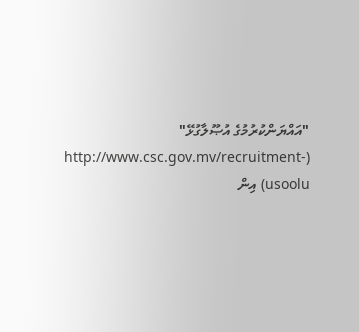"އައްޔަންކުރުމުގެ އުޞޫލާގުޅޭ" (http://www.csc.gov.mv/recruitment-usoolu) އިން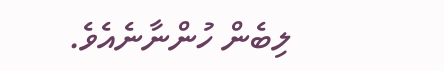ލިބެން ހުންނާނެއެވެ.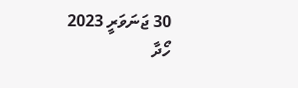30 ޖަނަވަރީ 2023
ހޯދާ